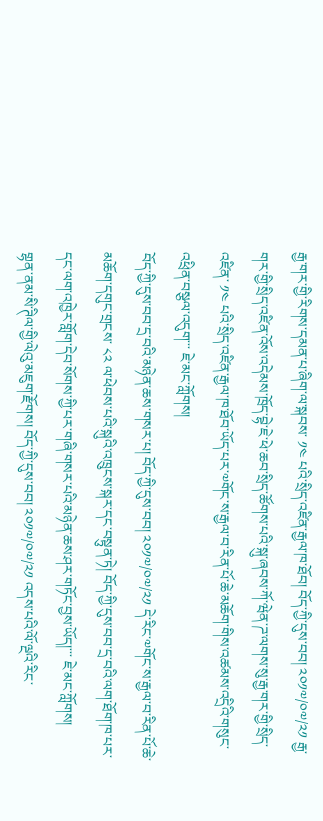རྒྱ་གར་གྱི་རིགས་དམན་པ་ཞིག་ལ་སྐབས་ ༡༤ པའི་སྲིད་འཛིན་རྒྱལ་ཁ་ཐོབ། བོད་ཀྱི་དུས་བབ། ༢༠༡༧/༠༧/༢༡ རྒྱ་གར་གྱི་སྲིད་འཛིན་འོས་འདེམས་ཁྲོད་བྷེ་ཇེ་ཕེ་ཆབ་སྲིད་ཚོགས་པའི་སྐུ་ཞབས་ཀོ་ཝེན་ཌ་ལགས་སུ་རྒྱ་གར་གྱི་སྲིད་འཛིན་ ༡༤ པའི་སྲིད་འཛིན་རྒྱལ་ཁ་ཐོབ་ཡོད་པར་༧གོང་ས་རྒྱལ་བ་རིན་པོ་ཆེ་མཆོག་གིས་འཚམས་འདྲིའི་གསུང་འཕྲིན་བསྩལ་འདུག་་་ ཇེ་མང་ཀློགས།
བོད་ཀྱི་དུས་བབ་དྲ་བའི་མཉེན་ཆས་གསར་པ། བོད་ཀྱི་དུས་བབ། ༢༠༡༧/༠༧/༢༡ དེ་རིང་༧གོང་ས་རྒྱལ་བ་རིན་པོ་ཆེ་མཆོག་དགུང་གྲངས་ ༨༢ ལ་ཕེབས་པའི་སྐུའི་འཁྲུངས་སྐར་དང་བསྟུན་ཏེ། བོད་ཀྱི་དུས་བབ་དྲ་བའི་ལག་ཐོག་ཁ་པར་དང་ལག་འཁྱེར་གློག་དེབ་སོགས་ཀྱི་པར་གཞི་གསར་པའི་མཉེན་ཆས་ཤར་གཏོང་བྱས་ཡོད།་་་ ཇེ་མང་ཀློགས།
གྷན་ནམ་སི་ཊིལ་གྱི་ལེའུ་མཇུག་རྫོགས། བོད་ཀྱི་དུས་བབ། ༢༠༡༧/༠༧/༢༡ འདས་པའི་ལོ་ལྔའི་རིང་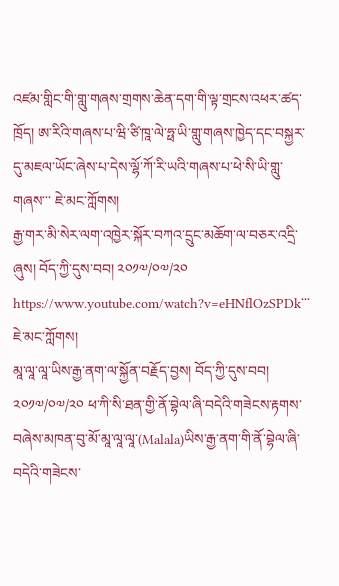འཛམ་གླིང་གི་གླུ་གཞས་གྲགས་ཆེན་དག་གི་ལྟ་གྲངས་འཕར་ཚད་ཁྲོད། ཨ་རིའི་གཞས་པ་ཝི་ཙི་ཁཱ་ལེ་ཧྥ་ཡི་གླུ་གཞས་ཁྱེད་དང་བསྐྱར་དུ་མཇལ་ཡོང་ཞེས་པ་དེས་ལྷོ་ཀོ་རི་ཡའི་གཞས་པ་ཕེ་སི་ཡི་གླུ་གཞས་་་ ཇེ་མང་ཀློགས།
རྒྱ་གར་མི་སེར་ལག་འཁྱེར་སྐོར་བཀའ་དྲུང་མཆོག་ལ་བཅར་འདྲི་ཞུས། བོད་ཀྱི་དུས་བབ། ༢༠༡༧/༠༧/༢༠ https://www.youtube.com/watch?v=eHNflOzSPDk་་་ ཇེ་མང་ཀློགས།
མཱ་ལཱ་ལཱ་ཡིས་རྒྱ་ནག་ལ་སྐྱོན་བརྗོད་བྱས། བོད་ཀྱི་དུས་བབ། ༢༠༡༧/༠༧/༢༠ ཕ་ཀི་སི་ཐན་གྱི་ནོ་བྷེལ་ཞི་བདེའི་གཟེངས་རྟགས་བཞེས་མཁན་བུ་མོ་མཱ་ལཱ་ལཱ་(Malala)ཡིས་རྒྱ་ནག་གི་ནོ་བྷེལ་ཞི་བདེའི་གཟེངས་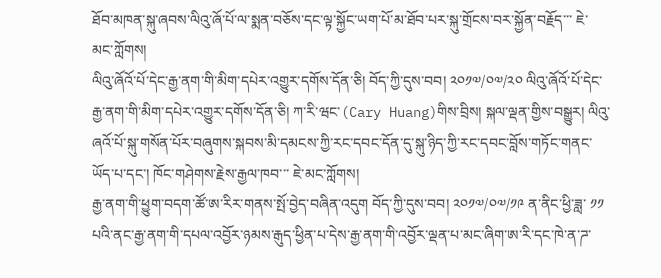ཐོབ་མཁན་སྐུ་ཞབས་ལིའུ་ཞོ་པོ་ལ་སྨན་བཅོས་དང་ལྟ་སྐྱོང་ཡག་པོ་མ་ཐོབ་པར་སྐུ་གྲོངས་བར་སྐྱོན་བརྗོད་་་ ཇེ་མང་ཀློགས།
ལིའུ་ཞོའོ་པོ་དེང་རྒྱ་ནག་གི་མིག་དཔེར་འགྱུར་དགོས་དོན་ཅི། བོད་ཀྱི་དུས་བབ། ༢༠༡༧/༠༧/༢༠ ལིའུ་ཞོའོ་པོ་དེང་རྒྱ་ནག་གི་མིག་དཔེར་འགྱུར་དགོས་དོན་ཅི། ཀ་རི་ཝང་(Cary Huang)གིས་བྲིས། སྐལ་ལྡན་གྱིས་བསྒྱུར། ལིའུ་ཞའོ་པོ་སྐུ་གསོན་པོར་བཞུགས་སྐབས་མི་དམངས་ཀྱི་རང་དབང་དོན་དུ་སྐུ་ཉིད་ཀྱི་རང་དབང་བློས་གཏོང་གནང་ཡོད་པ་དང་། ཁོང་གཤེགས་རྗེས་རྒྱལ་ཁབ་་་ ཇེ་མང་ཀློགས།
རྒྱ་ནག་གི་ཕྱུག་བདག་ཚོ་ཨ་རིར་གནས་སྤོ་བྱེད་བཞིན་འདུག བོད་ཀྱི་དུས་བབ། ༢༠༡༧/༠༧/༡༩ ན་ནིང་ཕྱི་ཟླ་ ༡༡ པའི་ནང་རྒྱ་ནག་གི་དཔལ་འབྱོར་ཉམས་རྒུད་ཕྱིན་པ་དེས་རྒྱ་ནག་གི་འབྱོར་ལྡན་པ་མང་ཞིག་ཨ་རི་དང་ཁེ་ན་ཌ་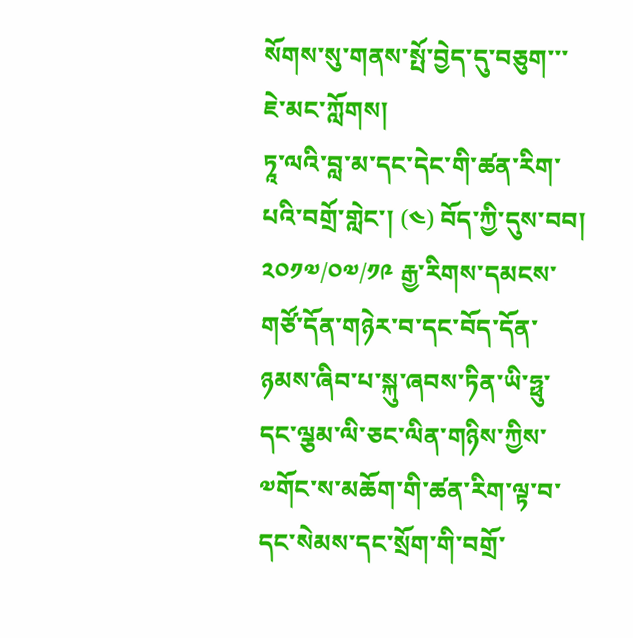སོགས་སུ་གནས་སྤོ་བྱེད་དུ་བཅུག་་་ ཇེ་མང་ཀློགས།
ཏཱ་ལའི་བླ་མ་དང་དེང་གི་ཚན་རིག་པའི་བགྲོ་གླེང་། (༤) བོད་ཀྱི་དུས་བབ། ༢༠༡༧/༠༧/༡༩ རྒྱ་རིགས་དམངས་གཙོ་དོན་གཉེར་བ་དང་བོད་དོན་ཉམས་ཞིབ་པ་སྐུ་ཞབས་ཏིན་ཡི་ཧྥུ་དང་ལྕམ་ལི་ཅང་ལིན་གཉིས་ཀྱིས་༧གོང་ས་མཆོག་གི་ཚན་རིག་ལྟ་བ་དང་སེམས་དང་སྲོག་གི་བགྲོ་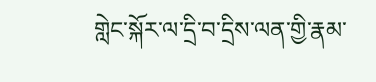གླེང་སྐོར་ལ་དྲི་བ་དྲིས་ལན་གྱི་རྣམ་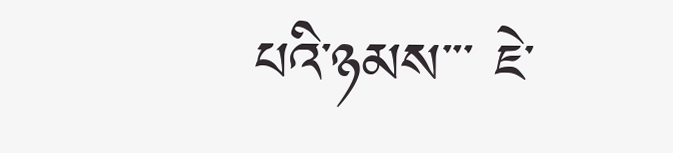པའི་ཉམས་་་ ཇེ་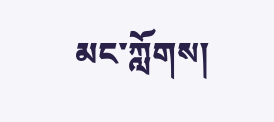མང་ཀློགས།